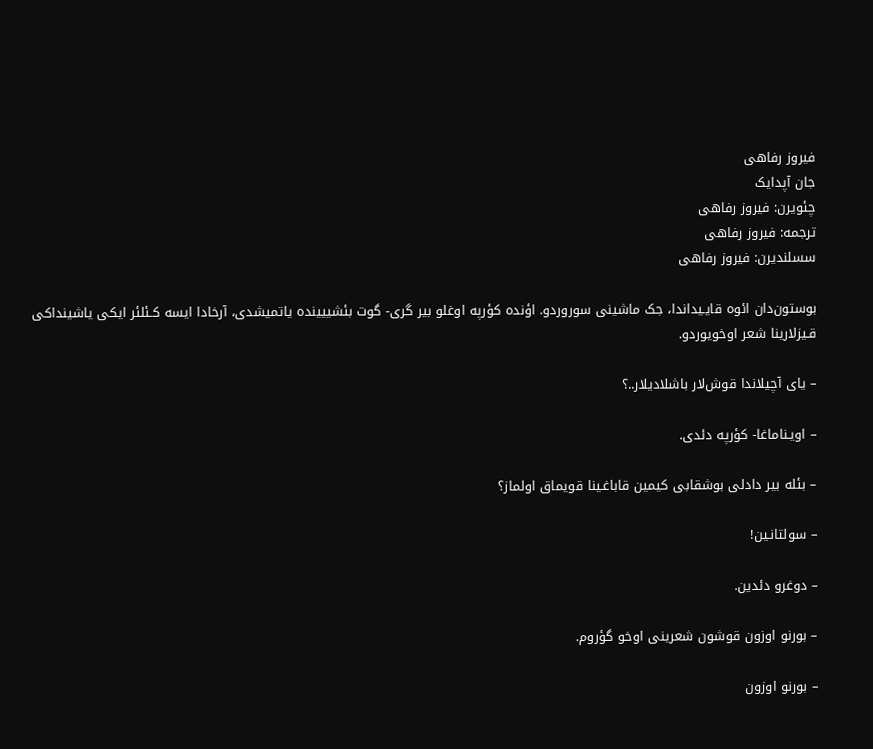فیروز رفاهی
جان آپدایک
چئویرن: فیروز رفاهی
ترجمه: فیروز رفاهی
سسلندیرن: فیروز رفاهی

بوستون‌دان ائوه قایـیداندا، جک ماشینی سوروردو. اؤنده کؤرپه اوغلو بیر گری- گوت بئشییینده یاتمیشدی، آرخادا ایسه کـئلئر ایکی یاشینداکی قـیزلارینا شعر اوخویوردو.

– یای آچیلاندا قوش‌لار باشلادیلار..؟

– اویـناماغا- کؤرپه دئدی.

– بئله بیر دادلی بوشقابی کیمین قاباغـینا قویماق اولماز؟

– سولتانـین!

– دوغرو دئدین.

– بورنو اوزون قوشون شعرینی اوخو گؤروم.

– بورنو اوزون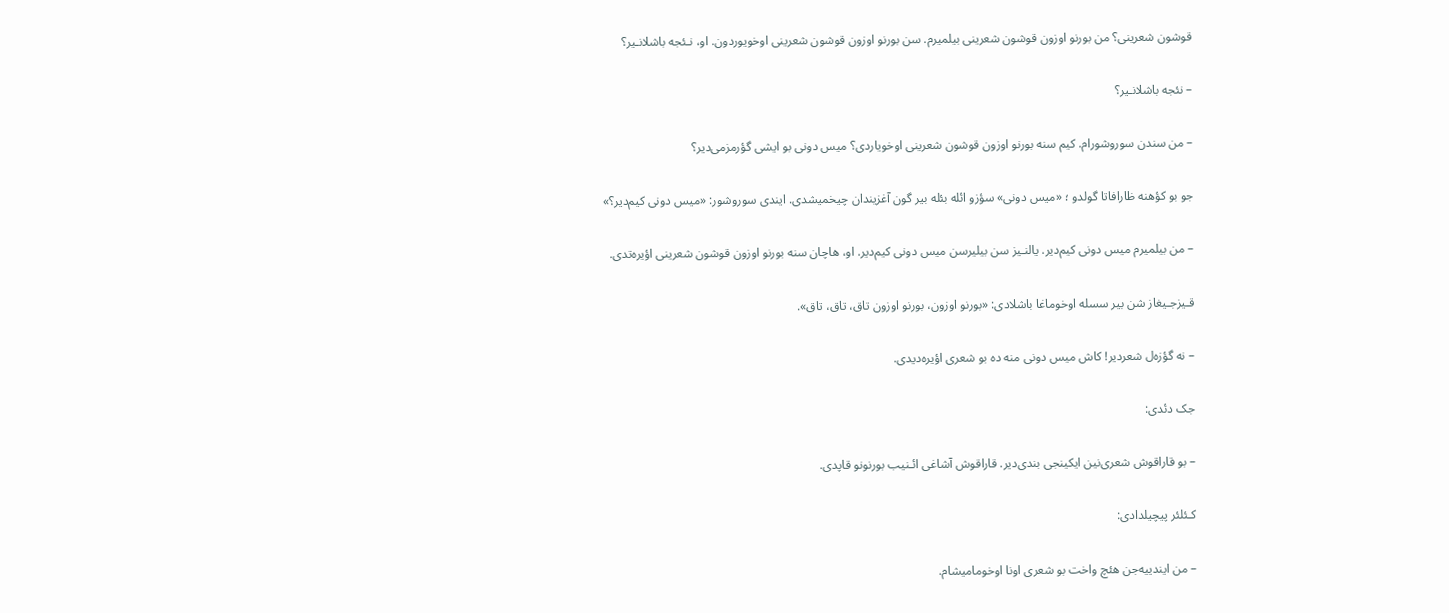قوشون شعرینی؟ من بورنو اوزون قوشون شعرینی بیلمیرم. سن بورنو اوزون قوشون شعرینی اوخویوردون. او، نـئجه باشلانـیر؟

– نئجه باشلانـیر؟

– من سندن سوروشورام. کیم سنه بورنو اوزون قوشون شعرینی اوخویاردی؟ میس دونی بو ایشی گؤرمزمی‌دیر؟

جو بو کؤهنه ظارافاتا گولدو ؛ «میس دونی» سؤزو ائله بئله بیر گون آغزیندان چیخمیشدی. ایندی سوروشور: «میس دونی کیم‌دیر؟»

– من بیلمیرم میس دونی کیم‌دیر. یالنـیز سن بیلیرسن میس دونی کیم‌دیر. او، هاچان سنه بورنو اوزون قوشون شعرینی اؤیره‌تدی.

قـیزجـیغاز شن بیر سسله اوخوماغا باشلادی: «بورنو اوزون، بورنو اوزون تاق، تاق، تاق».

– نه گؤزه‌ل شعردیر! کاش میس دونی منه ده بو شعری اؤیره‌دیدی.

جک دئدی:

– بو قاراقوش شعری‌نین ایکینجی بندی‌دیر. قاراقوش آشاغی ائـنیب بورنونو قاپدی.

کـئلئر پیچیلدادی:

– من ایندییه‌جن هئچ واخت بو شعری اونا اوخومامیشام.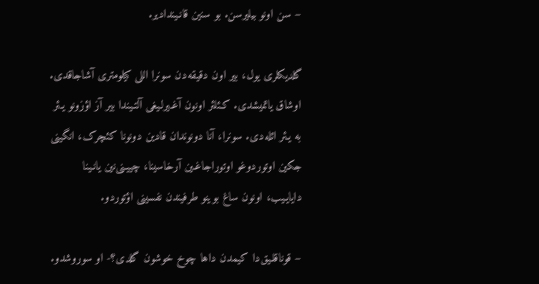– سن اونو بیلیرسن. بو سنین قانـیندادیر.

گلدیکلری یول، بیر اون دقیقه‌دن سونرا اللی کیلومتری آشاجاقدی. اوشاق یاتمیشدی. کـئلئر اونون آغـیرلـیغی آلتـیندا بیر آز اؤزونو یـئر به‌ یـئر ائله‌دی. سونرا، آنا دونوندان قادین دونونا کئچرک، انگینی جکین اوتوردوغو اوتوراجاغـین آرخاسینا، چییـنی‌نین یانـینا دایایـیب، اونون ساغ بوینو طرفیندن نفسینی اؤتوردو.

– قوناقلـیق‌دا کیمدن داها چوخ خوشون گلدی؟- او سوروشدو.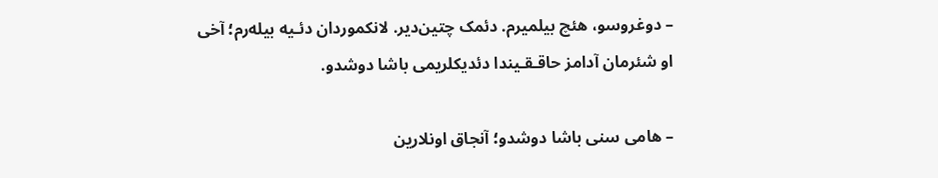– دوغروسو، هئچ بیلمیرم. دئمک چتین‌دیر. لانکموردان دئـیه بیله‌رم؛ آخی او شئرمان آدامز حاقـقـیندا دئدیکلریمی باشا دوشدو.

– هامی سنی باشا دوشدو؛ آنجاق اونلارین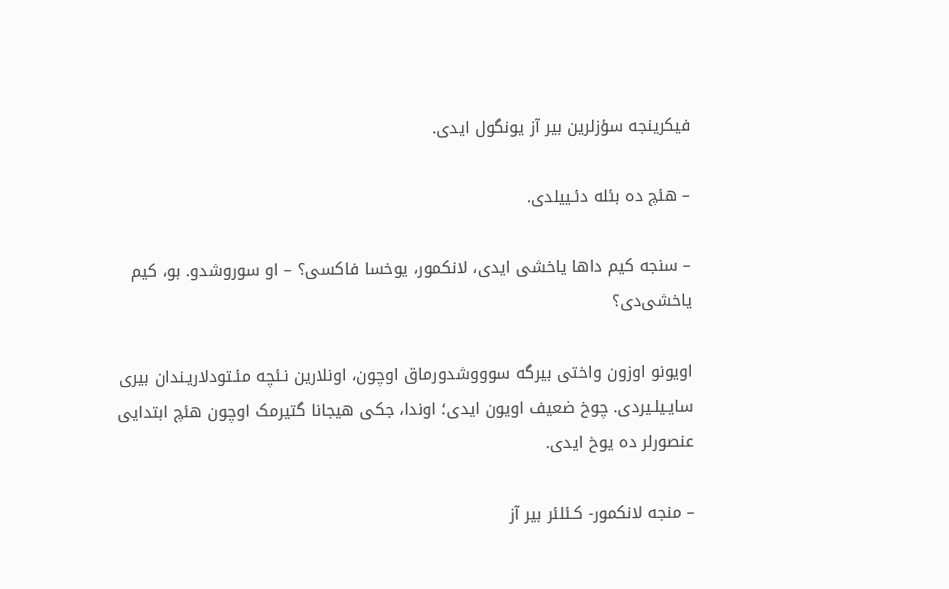فیکرینجه سؤزلرین بیر آز یونگول ایدی.

– هئچ ده بئله دئـییلدی.

– سنجه کیم داها یاخشی ایدی، لانکمور، یوخسا فاکسی؟ – او سوروشدو. بو، کیم یاخشی‌دی؟

اویونو اوزون واختی بیرگه سوووشدورماق اوچون، اونلارین نـئچه مئـتودلاریـندان بیری سایـیلـیردی. چوخ ضعیف اویون ایدی؛ اوندا، جکی هیجانا گتیرمک اوچون هئچ ابتدایی عنصورلر ده یوخ ایدی.

– منجه لانکمور- کـئلئر بیر آز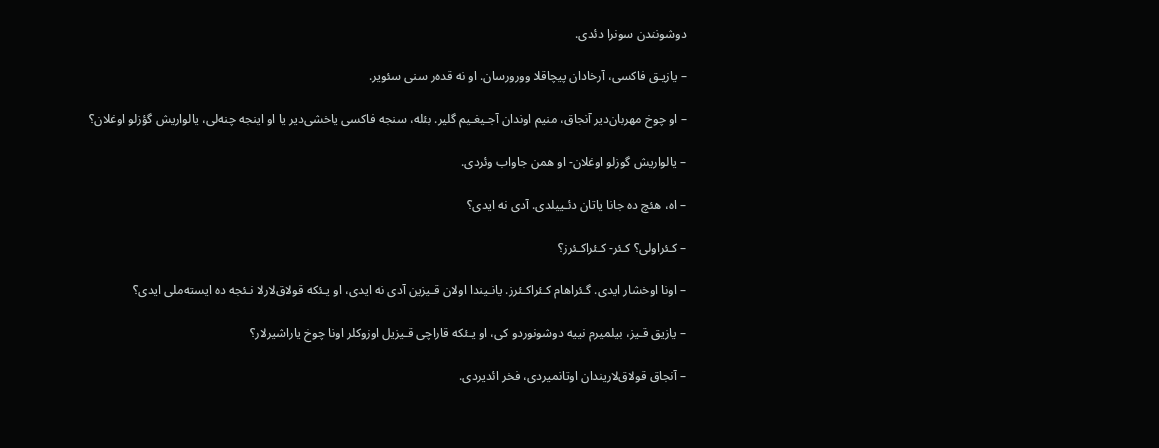دوشونندن سونرا دئدی.

– یازیـق فاکسی، آرخادان پیچاقلا وورورسان. او نه قده‌ر سنی سئویر.

– او چوخ مهربان‌دیر آنجاق، منیم اوندان آجـیغـیم گلیر. بئله، سنجه فاکسی یاخشی‌دیر یا او اینجه چنه‌لی، یالواریش گؤزلو اوغلان؟

– یالواریش گوزلو ‌اوغلان- او همن جاواب وئردی.

– اه، هئچ ده جانا یاتان دئـییلدی. آدی نه ایدی؟

– کـئراولی؟ کـئر- کـئراکـئرز؟

– اونا اوخشار ایدی. گـئراهام کـئراکـئرز. یانـیندا اولان قـیزین آدی نه ایدی، او یـئکه قولاق‌لارلا نـئجه ده ایسته‌ملی ایدی؟

– یازیق قـیز، بیلمیرم نییه دوشونوردو کی، او یـئکه قاراچی قـیزیل اوزوکلر اونا چوخ یاراشیرلار؟

– آنجاق قولاق‌لاریندان اوتانمیردی، فخر ائدیردی.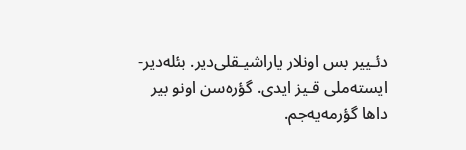دئـییر بس اونلار یاراشیـقلی‌دیر. بئله‌دیر- ایسته‌ملی قـیز ایدی. گؤره‌سن اونو بیر داها گؤرمه‌یه‌جم.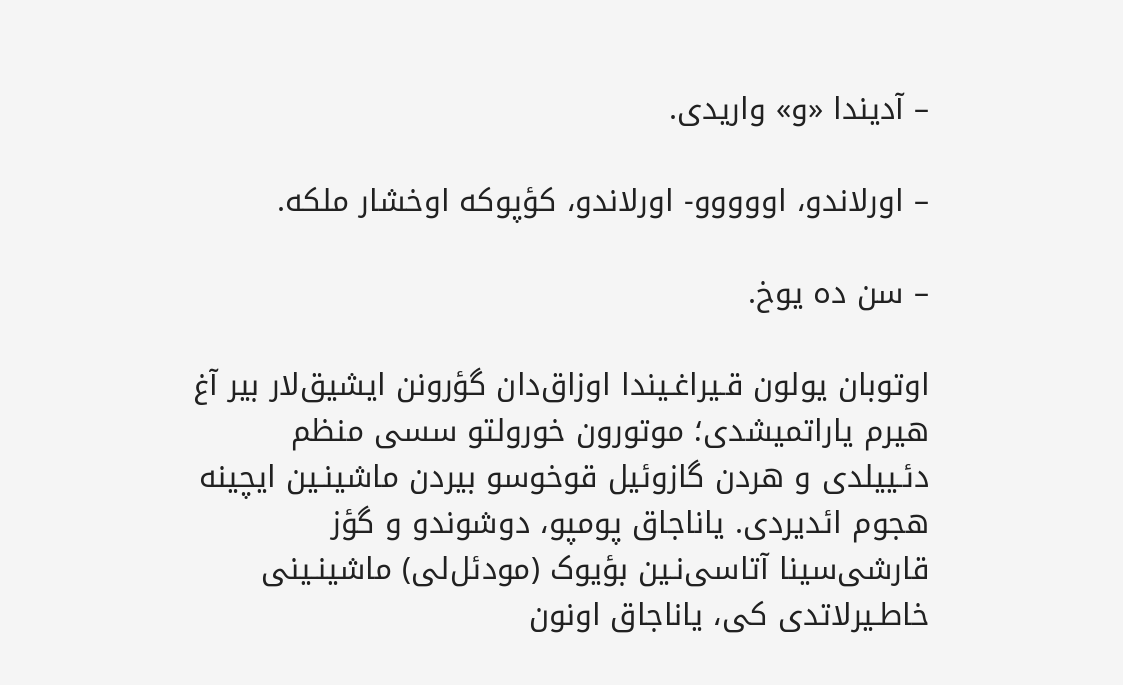– آدیندا «و» واریدی.

– اورلاندو، اووووو- اورلاندو، کؤپوکه اوخشار ملکه.

– سن ده یوخ.

اوتوبان یولون قـیراغـیندا اوزاق‌دان گؤرونن ایشیق‌لار بیر آغ هیرم یاراتمیشدی؛ موتورون خورولتو سسی منظم دئـییلدی و هردن گازوئیل قوخوسو بیردن ماشینـین ایچینه هجوم ائدیردی. یاناجاق پومپو، دوشوندو و گؤز قارشی‌سینا آتاسی‌نـین بؤیوک (مودئل‌لی) ماشینـینی خاطـیرلاتدی کی، یاناجاق اونون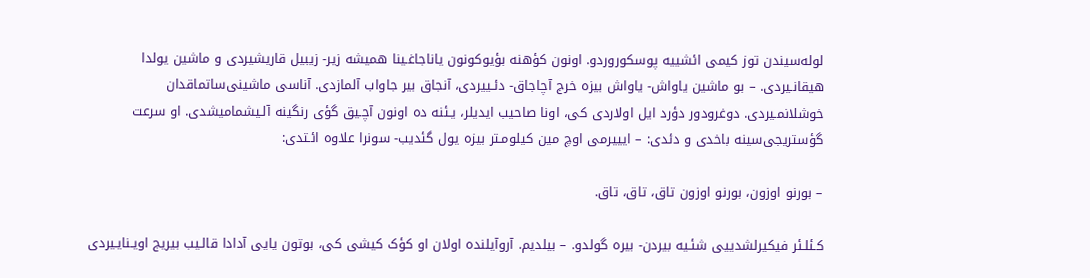لوله‌سیندن توز کیمی ائشییه پوسکوروردو. اونون کؤهنه بؤیوکونون یاناجاغـینا همیشه زیر- زیبیل قاریشیردی و ماشین یولدا هیقانـیردی. – بو ماشین یاواش- یاواش بیزه خرج آچاجاق- دئـییردی، آنجاق بیر جاواب آلمازدی. آناسی ماشینی‌ساتماقدان خوشلانمـیردی. دوغرودور دؤرد ایل اولاردی کی، اونا صاحیب ایدیلر، یـئنه ده اونون آچـیق گؤی رنگینه آلـیشمامیشدی. او سرعت گؤستریجی‌سینه باخدی و دئدی: – ایییرمی اوچ مین کیلومـتر بیزه یول گئدیب- سونرا علاوه ائـتدی:

– بورنو اوزون، بورنو اوزون تاق، تاق، تاق.

کـئلـئر فیکیرلشدییی شئـیه بیردن- بیره گولدو. – بیلدیم. آروآیلنده اولان او کؤک کیشی کی، بوتون یایی آدادا قالـیب بیریج اویـنایـیردی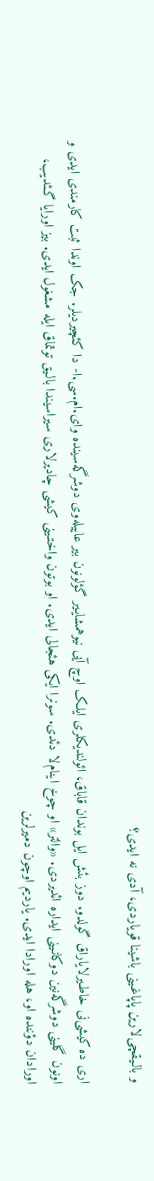و بالـیقچی‌لارین پاپاغـینی باشینا قویاردی، آدی نه ایدی؟

اری ده کیشی‌نی خاطـیرلایاراق گولدو. دوز بئش ایل بوندان قاباق، ائولندیکلری ایلک اوچ آیی نیوهمشایـیر گؤلونون بیر عاییله‌وی دوشرگه‌سینده وای.ام.سی.ا- دا کئچیردیلر. جک اوندا ثبت کارمندی ایدی و اونون گلینی دوشرگه‌نین دوکانـینی ایداره ائدیردی. «والتر» او چوخ اینام‌لا دئدی. سونرا ایکی هئجالی ایدی. او بوتون واختـینی کیشی چادیرلاری سیراسیندا بالـیق توتماق ایله مشغول ایدی. بیز اورایا گـئدیب، اورادان دؤننده او، هله اورادا ایدی. یاردیم اوچون دمیرلرین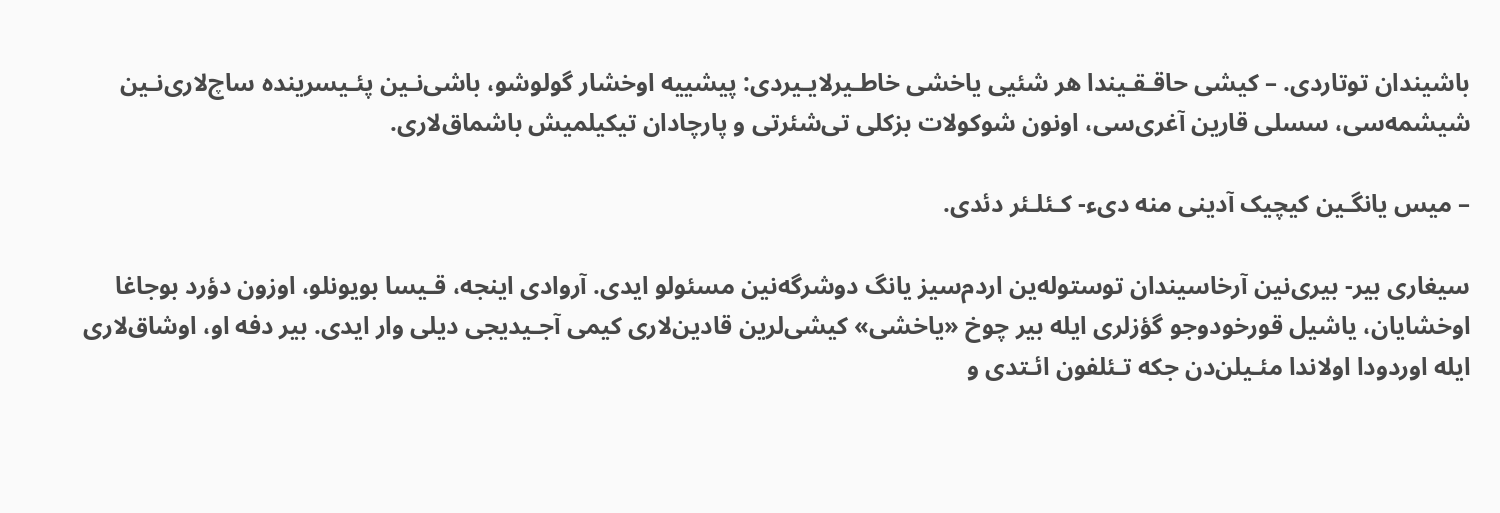باشیندان توتاردی. – کیشی حاقـقـیندا هر شئیی یاخشی خاطـیرلایـیردی: پیشییه اوخشار گولوشو، باشی‌نـین پئـیسرینده ساچ‌لاری‌نـین شیشمه‌سی، سسلی قارین آغری‌سی، اونون شوکولات بز‌کلی تی‌شئرتی و پارچادان تیکیلمیش باشماق‌لاری.

– میس یانگـین کیچیک آدینی منه دیء- کـئلـئر دئدی.

سیغاری بیر- بیری‌نین آرخاسیندان توستوله‌ین اردم‌سیز یانگ دوشرگه‌نین مسئولو ایدی. آروادی اینجه، قـیسا بویونلو، اوزون دؤرد بوجاغا اوخشایان، یاشیل قورخودوجو گؤزلری ایله بیر چوخ «یاخشی» کیشی‌لرین قادین‌لاری کیمی آجـیدیجی دیلی وار ایدی. بیر دفه او، اوشاق‌لاری ایله اوردودا اولاندا مئـیلن‌دن جکه تـئلفون ائـتدی و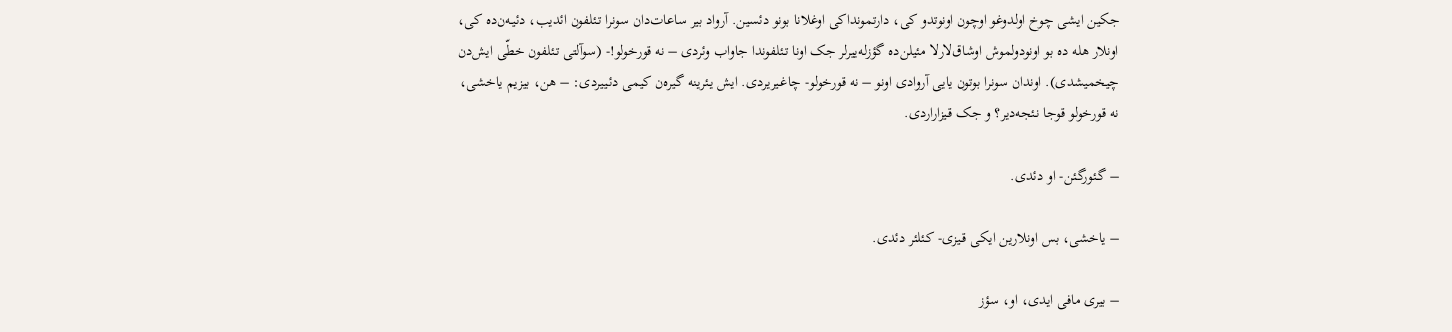جکین ایشی چوخ اولدوغو اوچون اونوتدو کی، دارتمونداکی اوغلانا بونو دئسین. آرواد بیر ساعات‌دان سونرا تـئلفون ائدیب، دئیـه‌ن‌ده کی، اونلار هله ده بو اونودولموش اوشاق‌لارلا مئیلن‌ده گؤزله‌ییرلر جک اونا تـئلفوندا جاواب وئردی – نه قورخولو!- (سوآلتی تـئلفون خطّی ایش‌دن چیخمیشدی). اوندان سونرا بوتون یایی آروادی اونو – نه قورخولو- چاغـیریردی. ایش یـئرینه گیره‌ن کیمی دئـییردی: – هن، بیزیم یاخشی، نه قورخولو قوجا نـئجه‌دیر؟ و جک قـیزاراردی.

– گـئورگـئن- او دئدی.

– یاخشی، بس اونلارین ایکی قـیزی- کـئلئر دئدی.

– بیری مافی ایدی، او، سؤز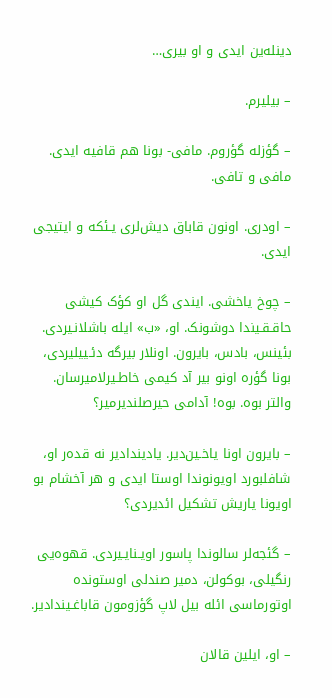دینله‌ین ایدی و او بیری…

– بیلیرم.

– گؤزله گؤروم. مافی- بونا هم قافیه ایدی. مافی و تافی.

– اودری. اونون قاباق دیش‌لری یـئکه و ایتیجی ایدی.

– چوخ یاخشی. ایندی گل او کؤک کیشی حاقـقـیندا دوشونک. او، «ب» ایله باشلانـیردی. بئینس، بادس، بایرون. اونلار بیرگه دئـییلیردی، بونا گؤره اونو بیر آد کیمی خاطـیرلامیرسان. والتر بوه. بوه! آدامی حیرصلندیرمیر؟

– بایرون اونا یاخـین‌دیر. یادیندادیر نه قده‌ر او، شافلبورد اویونوندا اوستا ایدی و ‌هر آخشام بو اویونا یاریش تشکیل ائدیردی؟

– گئجه‌لر سالوندا پاسور اویـنایـیردی. قهوه‌یی رنگیلی، بوکولن، دمیر صندلی اوستونده اوتورماسی ائله بیل لاپ گؤزومون قاباغـیندادیر.

– او، ایلین قالان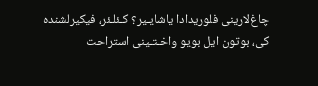چاغ‌لارینی فلوریدادا یاشایـیر؟ کـئلـئر، فیکیرلشنده کی، بوتون ایل بویو واخـتـینی استراحت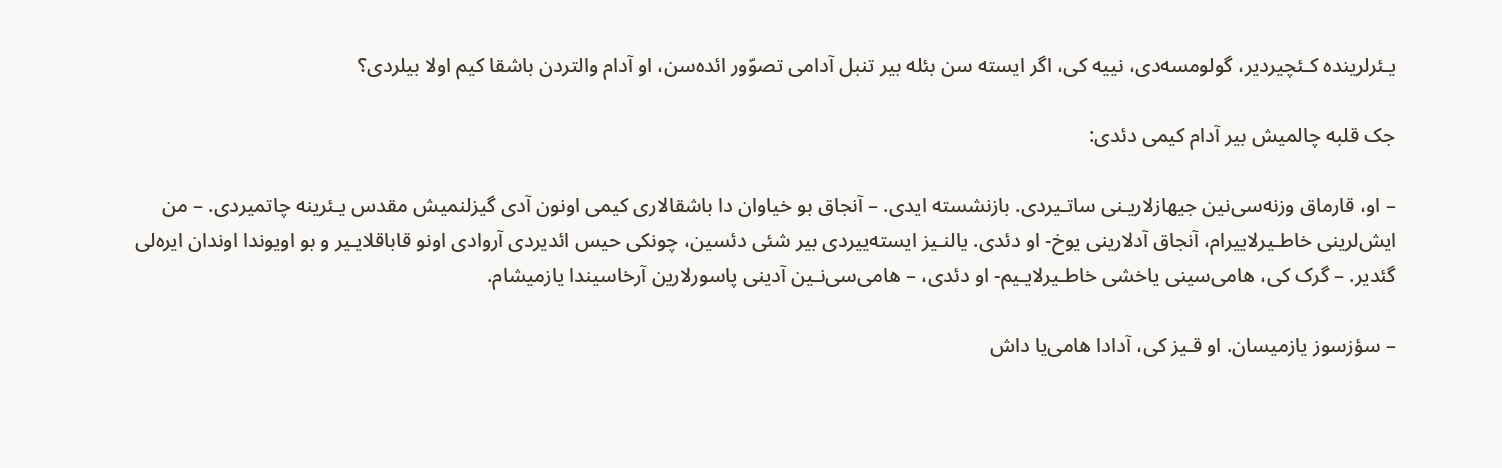یـئرلرینده کـئچیردیر، گولومسه‌دی، نییه کی، اگر ایسته سن بئله بیر تنبل آدامی تصوّور ائده‌سن، او آدام والتردن باشقا کیم اولا بیلردی؟

جک قلبه چالمیش بیر آدام کیمی دئدی:

– او، قارماق وزنه‌سی‌نین جیهازلاریـنی ساتـیردی. بازنشسته ایدی. – آنجاق بو خیاوان‌ دا باشقالاری کیمی اونون آدی گیزلنمیش مقدس یـئرینه چاتمیردی. – من ایش‌لرینی خاطـیرلاییرام، آنجاق آدلارینی یوخ- او دئدی. یالنـیز ایسته‌ییردی بیر شئی دئسین، چونکی حیس ائدیردی آروادی اونو قاباقلایـیر و بو اویوندا اوندان ایره‌لی گئدیر. – گر‌ک کی، هامی‌سینی یاخشی خاطـیرلایـیم- او دئدی، – هامی‌سی‌نـین آدینی پاسورلارین آرخاسیندا یازمیشام.

– سؤزسوز یازمیسان. او قـیز کی، آدادا هامی‌یا داش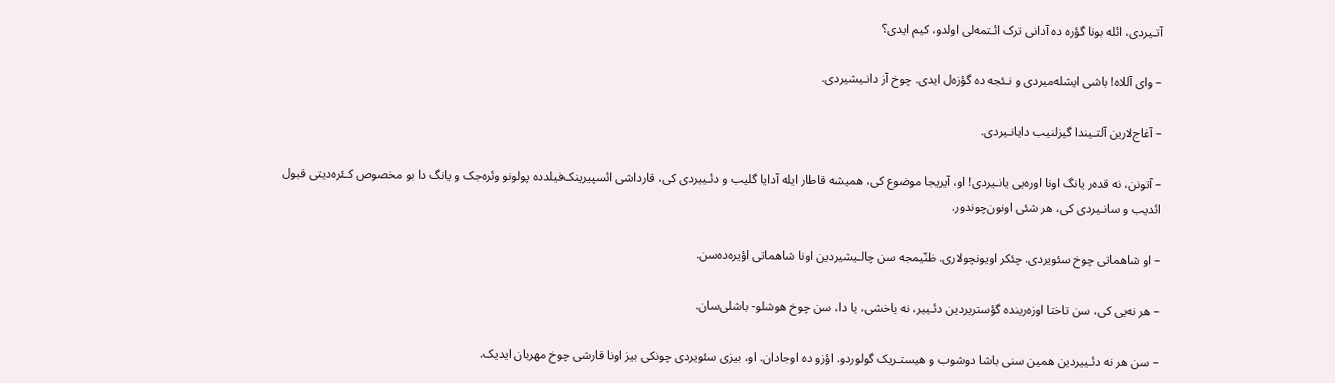آتـیردی، ائله بونا گؤره ده آدانی ترک ائـتمه‌لی اولدو، کیم ایدی؟

– وای آللاه! باشی ایشله‌میردی و ‌نـئجه ده گؤزه‌ل ایدی. چوخ آز دانـیشیردی.

– آغاج‌لارین آلتـیندا گیزلنیب دایانـیردی.

– آتونن، نه قده‌ر یانگ اونا اوره‌یی یانـیردی! او، آیریجا موضوع کی، همیشه قاطار ایله آدایا گلیب و دئـییردی کی، قارداشی ائسپیرینک‌فیلدده پولونو وئره‌جک و یانگ دا بو مخصوص کـئره‌دیتی قبول ائدیب و سانـیردی کی، هر شئی اونون‌چوندور.

– او شاهماتی چوخ سئویردی. چئکر اویونچولاری. ظنّیمجه سن چالـیشیردین اونا شاهماتی اؤیره‌ده‌سن.

– هر نه‌یی کی، سن تاختا اوزه‌رینده گؤستریردین دئـییر، نه یاخشی، یا دا، سن چوخ هوشلو- باشلی‌سان.

– سن هر نه دئـییردین همین سنی باشا دوشوب و هیستـریک گولوردو. اؤزو ده اوجادان. او، بیزی سئویردی چونکی بیز اونا قارشی چوخ مهربان ایدیک.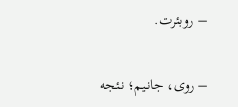– روبئرت.

– روی، جانـیم؛ نـئجه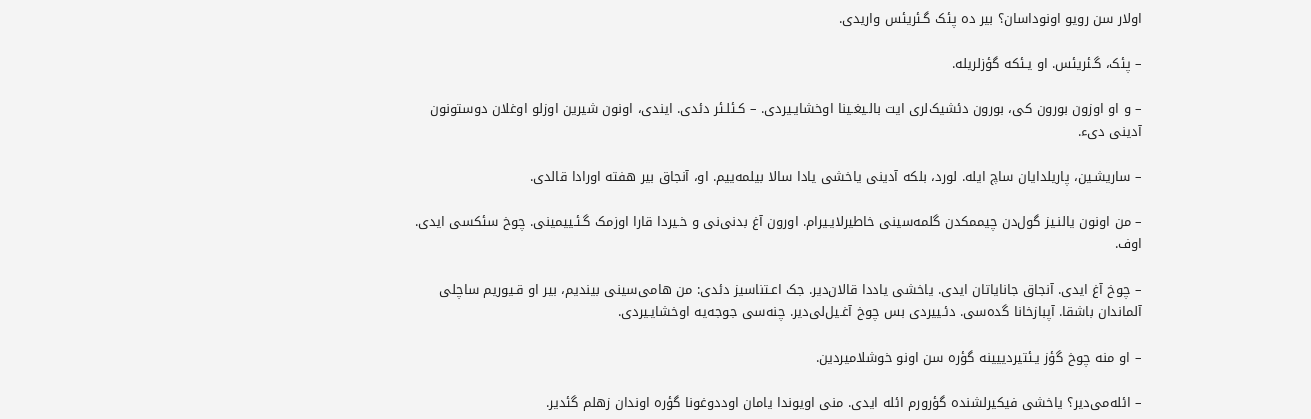اولار سن رویو اونوداسان؟ بیر ده پئک گـئریئس واریدی.

– پئک، گـئریئس. او یـئکه گؤزلریله.

– و او اوزون بورون کی، بورون دئشیک‌لری ایت بالـیغـینا اوخشایـیردی. – کـئلـئر دئدی. ایندی، اونون شیرین اوزلو اوغلان دوستونون آدینی دیء.

– ساریشـین، پاریلدایان ساچ ایله. لورد، بلکه آدینی یاخشی یادا سالا بیلمه‌ییم. او، آنجاق بیر هفته اورادا قالدی.

– من اونون یالنـیز گول‌دن چیممکدن گلمه‌سینی خاطیرلایـیرام. اورون آغ بدنی‌نی و خـیردا قارا اوزمک گـئـییمینی. چوخ سئکسی ایدی. اوف.

– چوخ آغ ایدی. آنجاق جانایاتان ایدی. یاخشی‌ یاددا قالان‌دیر. جک اعـتناسیز دئدی: من هامی‌سینی بیندیم، بیر او قـیوریم ساچلی آلماندان باشقا. آپبازخانا گده‌سی. دئـییردی بس چوخ آغـیل‌لی‌دیر. چنه‌سی جوجه‌یه اوخشایـیردی.

– او منه چوخ گؤز یـئتیردییینه گؤره سن اونو خوشلامیردین.

– ائله‌می‌دیر؟ یاخشی فیکیرلشنده گؤرورم ائله ایدی. منی اویوندا یامان اوددوغونا گؤره اوندان زهلم گئدیر.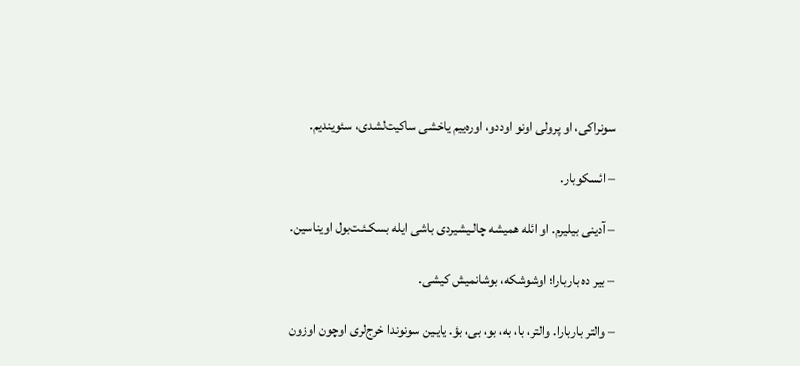سونراکی، او پرولی اونو اوددو، اوره‌ییم یاخشی ساکیت‌لشدی، سئویندیم.

– ائسکوبار.

– آدینی بیلیرم. او ائله همیشه چالـیشیردی باشی ایله بسکـئـت‌بول اویناسین.

– بیر ده باربارا؛ او‌شوشکه، بوشانمیش کیشی.

– والتر باربارا. والتر، با، به، بو، بی، بؤ. یایـین سونوندا خرج‌لری اوچون اوزون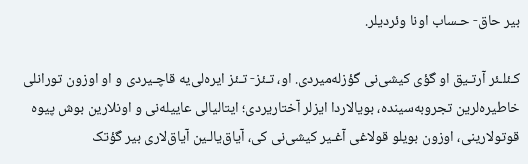بیر حاق- حـساب اونا وئردیلر.

کـئلـئر آرتـیق او گؤی کیشی‌نی گؤزله‌میردی. او، تـئز- تـئز ایره‌لی‌یه قاچـیردی و او اوزون تورانلی خاطیره‌لرین تجروبه‌سینده، بویالاردا ایزلر آختاریردی؛ ایتالیالی عاییله‌نی و اونلارین بوش پیوه قوتولارینی، اوزون بویلو قولاغی آغـیر کیشی‌نی کی، آیاق‌یالـین آیاق‌لاری بیر گؤتک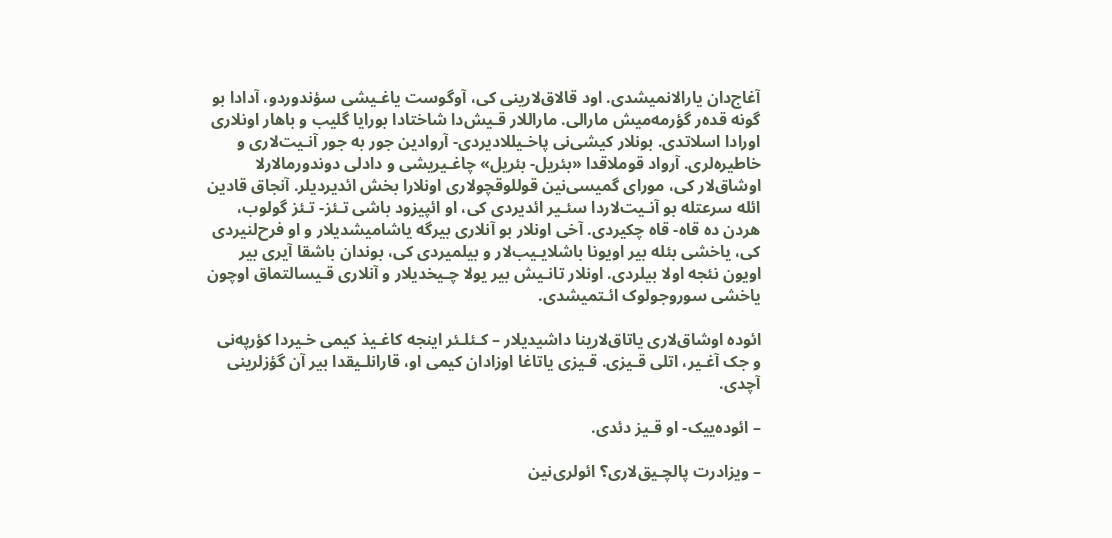آغاج‌دان یارالانمیشدی. اود قالاق‌لارینی کی، آوگوست یاغـیشی سؤندوردو، آدادا بو گونه قده‌ر گؤرمه‌میش مارالی. ماراللار قـیش‌دا شاختادا بورایا گلیب و باهار اونلاری اورادا اسلاتدی. بونلار کیشی‌نی پاخـیللادیردی- آروادین جور به جور آنـیت‌لاری و خاطیره‌لری. آرواد قوملاقدا «بئریل- بئریل» چاغـیریشی و ‌دادلی دوندورمالارلا اوشاق‌لار کی، مورای گمیسی‌نین قوللوقچولاری اونلارا بخش ائدیردیلر. آنجاق قادین ائله سرعتله بو آنـیت‌لاردا سئـیر ائدیردی کی، او ائپیزود باشی تـئز- تـئز گولوب، هردن ده قاه- قاه چکیردی. آخی اونلار بو آنلاری بیرگه یاشامیشدیلار و او فرح‌لنیردی کی، یاخشی بئله بیر اویونا باشلایـیب‌لار و بیلمیردی کی، بوندان باشقا آیری بیر اویون نئجه اولا بیلردی. اونلار تانـیش بیر یولا چـیخدیلار و آنلاری قـیسالتماق اوچون یاخشی سوروجولوک ائـتمیشدی.

ائوده اوشاق‌لاری یاتاق‌لارینا داشیدیلار – کـئلـئر اینجه کاغـیذ کیمی خـیردا کؤرپه‌نی و جک آغـیر، اتلی قـیزی. قـیزی یاتاغا اوزادان کیمی او، قارانلـیقدا بیر آن گؤزلرینی آچدی.

– ائوده‌ییک- او قـیز دئدی.

– ویزادرت پالچـیق‌لاری؟ ائولری‌نین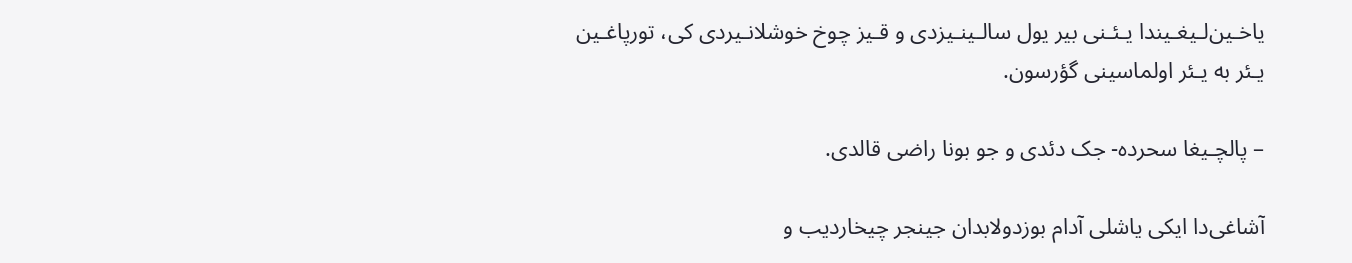یاخـین‌لـیغـیندا یـئـنی بیر یول سالـینـیزدی و قـیز چوخ خوشلانـیردی کی، تورپاغـین یـئر به یـئر اولماسینی گؤرسون.

– پالچـیغا سحرده- جک دئدی و جو بونا راضی قالدی.

آشاغی‌دا ایکی یاشلی آدام بوزدولابدان جینجر چیخاردیب و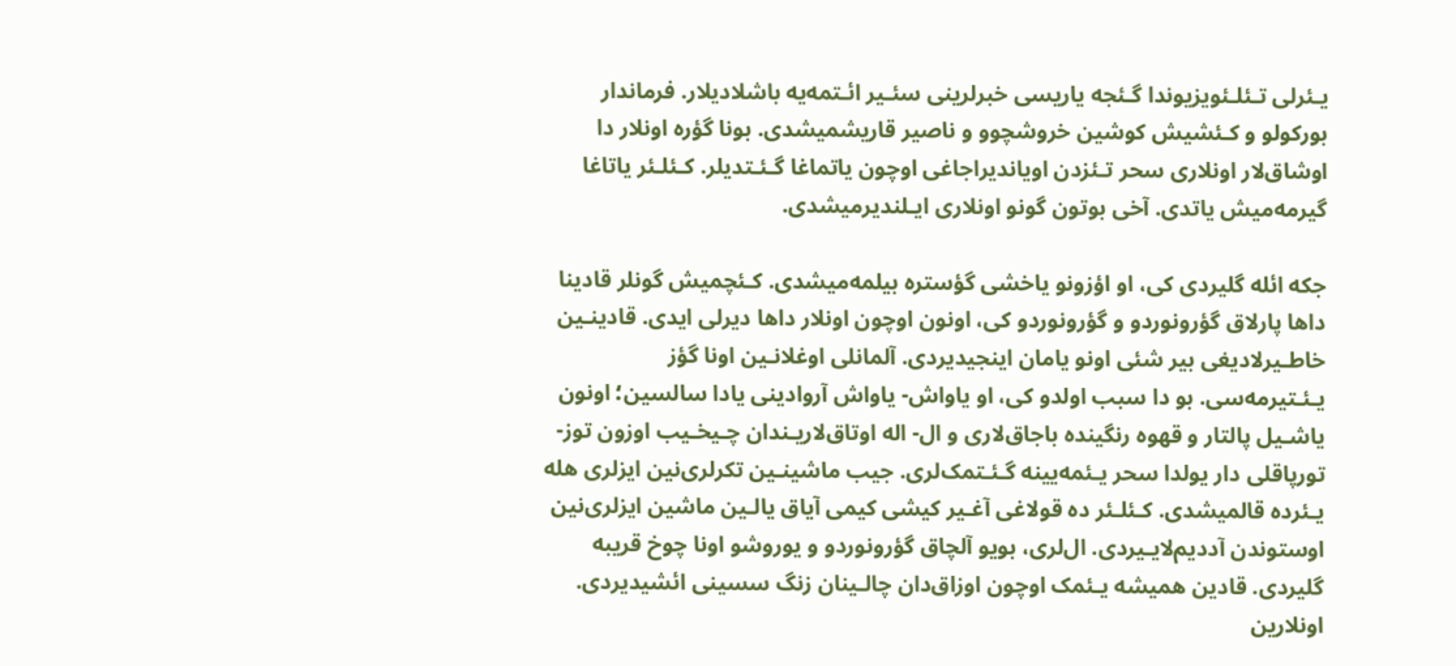یـئرلی تـئلـئویزیوندا گـئجه یاریسی خبرلرینی سئـیر ائـتمه‌یه باشلادیلار. فرماندار بورکولو و کـئشیش کوشین خروشچوو و ناصیر قاریشمیشدی. بونا گؤره اونلار دا اوشاق‌لار اونلاری سحر تـئزدن اویاندیراجاغی اوچون یاتماغا گـئـتدیلر. کـئلـئر یاتاغا گیرمه‌میش یاتدی. آخی بوتون گونو اونلاری ایـلندیرمیشدی.

جکه ائله گلیردی کی، او اؤزونو یاخشی گؤستره بیلمه‌میشدی. کـئچمیش گونلر قادینا داها پارلاق گؤرونوردو و گؤرونوردو کی، اونون اوچون اونلار داها دیرلی ایدی. قادینـین خاطـیرلادیغی بیر شئی اونو یامان اینجیدیردی. آلمانلی اوغلانـین اونا گؤز یـئـتیرمه‌سی. بو دا سبب اولدو کی، او یاواش- یاواش آروادینی یادا سالسین؛ اونون یاشـیل پالتار و قهوه رنگینده باجاق‌لاری و ال- اله اوتاق‌لاریـندان چـیخـیب اوزون توز- تورپاقلی دار یولدا سحر یـئمه‌یینه گـئـتمک‌لری. جیب ماشینـین تکرلری‌نین ایزلری هله یـئرده قالمیشدی. کـئلـئر ده قولاغی آغـیر کیشی کیمی آیاق یالـین ماشین ایزلری‌نین اوستوندن آددیم‌لایـیردی. ال‌لری، بویو آلچاق گؤرونوردو و یوروشو اونا چوخ قریبه گلیردی. قادین همیشه یـئمک اوچون اوزاق‌دان چالـینان زنگ سسینی ائشیدیردی. اونلارین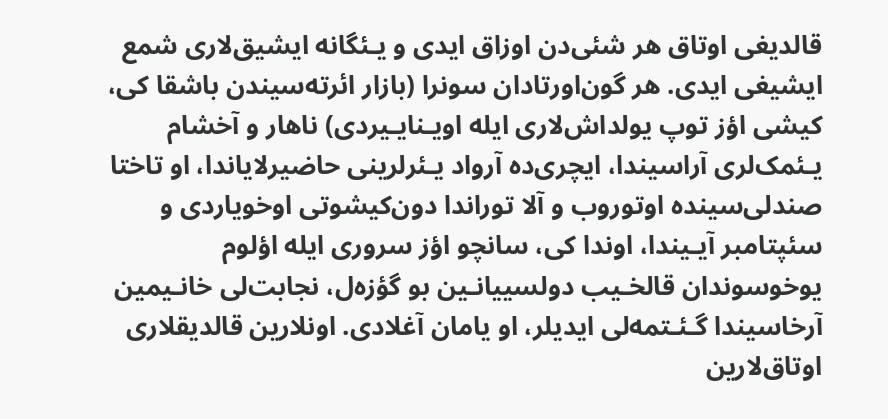قالدیغی اوتاق هر شئی‌دن اوزاق ایدی و یـئگانه ایشیق‌لاری شمع ایشیغی ایدی. هر گون‌اورتادان سونرا (بازار ائرته‌سیندن باشقا کی، کیشی اؤز توپ یولداش‌لاری ایله اویـنایـیردی) ناهار و آخشام یـئمک‌لری آراسیندا، ایچری‌ده آرواد یـئرلرینی حاضیرلایاندا، او تاختا صندلی‌سینده اوتوروب و آلا توراندا دون‌کیشوتی اوخویاردی و سئپتامبر آیـیندا، اوندا کی، سانچو اؤز سروری ایله اؤلوم یوخوسوندان قالخـیب دولسییانـین بو گؤزه‌ل، نجابت‌لی خانـیمین آرخاسیندا گـئـتمه‌لی ایدیلر، او یامان آغلادی. اونلارین قالدیقلاری اوتاق‌لارین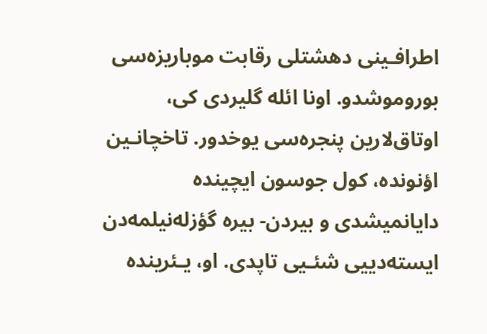اطرافـینی دهشتلی رقابت موباریزه‌سی بوروموشدو. اونا ائله گلیردی کی، اوتاق‌لارین پنجره‌سی یوخدور. تاخچانـین اؤنونده، کول جوسون ایچینده دایانمیشدی و بیردن- بیره گؤزله‌نیلمه‌دن ایسته‌دییی شئـیی تاپدی. او، یـئرینده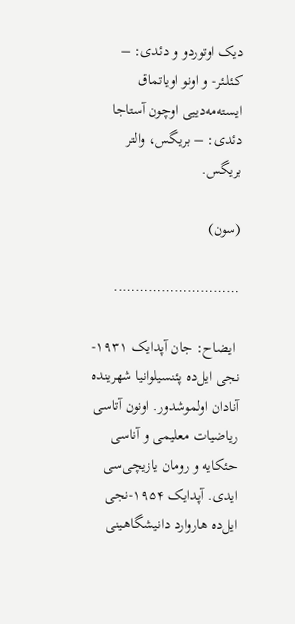دیک اوتوردو و دئدی: – کـئلـئر- و اونو اویاتماق ایسته‌مه‌دییی اوچون آستاجا دئدی: – بریگس، والتر بریگس.

(سون)

………………………..

 ایضاح: جان آپدایک ۱۹۳۱-نجی ایل‌ده پئنسیلوانیا شهرینده آنادان اولموشدور. اونون آتاسی ریاضیات معلیمی و آناسی حئکایه و ‌رومان یازیچی‌سی ایدی. آپدایک ۱۹۵۴-نجی ایل‌ده هاروارد دانیشگاهـینی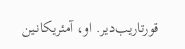قورتاریب‌دیر. او، آمئریکانـین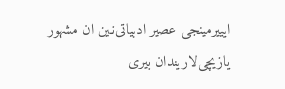ایییرمینجی عصیر ادبیاتی‌نـین ان مشهور یازیچی‌لاریندان بیری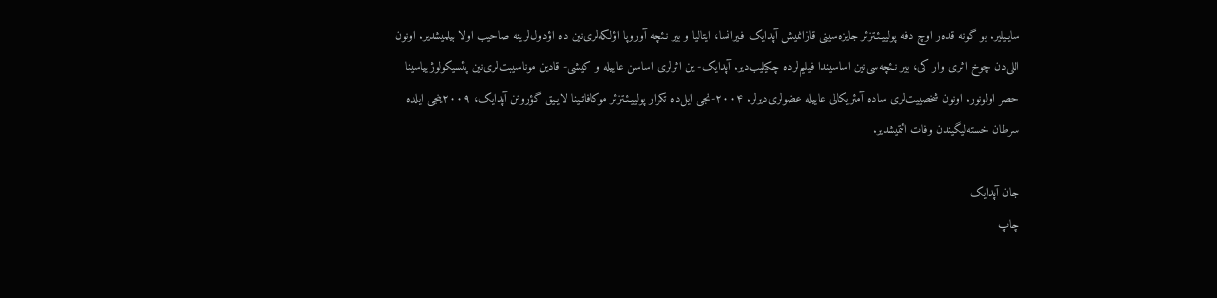سایـیلیر. بو گونه قده‌ر اوچ دفه پولییـئـتزئر جایزه‌سینی قازانمیش آپدایک فـیرانسا، ایتالیا و بیر نـئچه آوروپا اؤلکه‌لری‌نین ده اؤدول‌لرینه صاحیب اولا بیلمیشدیر. اونون اللی‌دن چوخ اثری وار کی، بیر نـئچه‌سی‌نین اساسیندا فیلیم‌لرده چکیلیب‌دیر. آپدایک- ین اثرلری اساسن عاییله و کیشی- قادین موناسیبت‌لری‌نین پئسیکولوژییاسینا حصر اولونور. اونون شخصییت‌لری ساده آمئریکالی عاییله عضولری‌دیرلر. ۲۰۰۴-نجی ایل‌ده تکرار پولییـئـتزئر موکافاتـینا لایـیق گؤرونن آپدایک، ۲۰۰۹ینجی ایلده سرطان خسته‌لیگیندن وفات ائتمیشدیر.

جان آپدایک
چاپ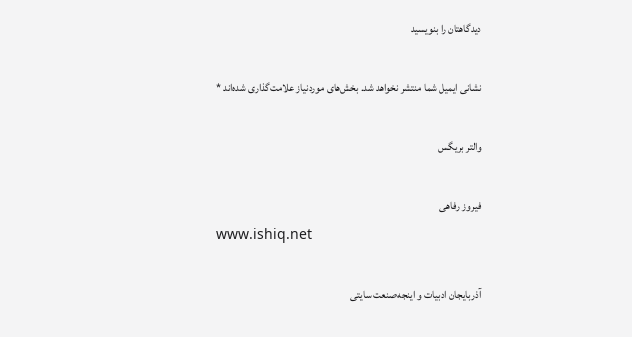دیدگاهتان را بنویسید

نشانی ایمیل شما منتشر نخواهد شد. بخش‌های موردنیاز علامت‌گذاری شده‌اند *

والتر بریگس

فیروز رفاهی
www.ishiq.net

آذربایجان ادبیات و اینجه‌صنعت سایتی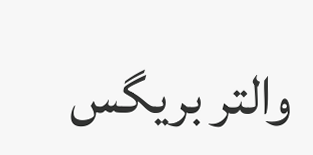والتر بریگس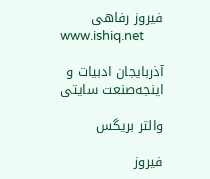فیروز رفاهی
www.ishiq.net

آذربایجان ادبیات و اینجه‌صنعت سایتی

والتر بریگس

فیروز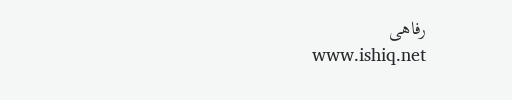رفاهی
www.ishiq.net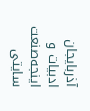آذربایجان ادبیات و اینجه‌صنعت سایتی